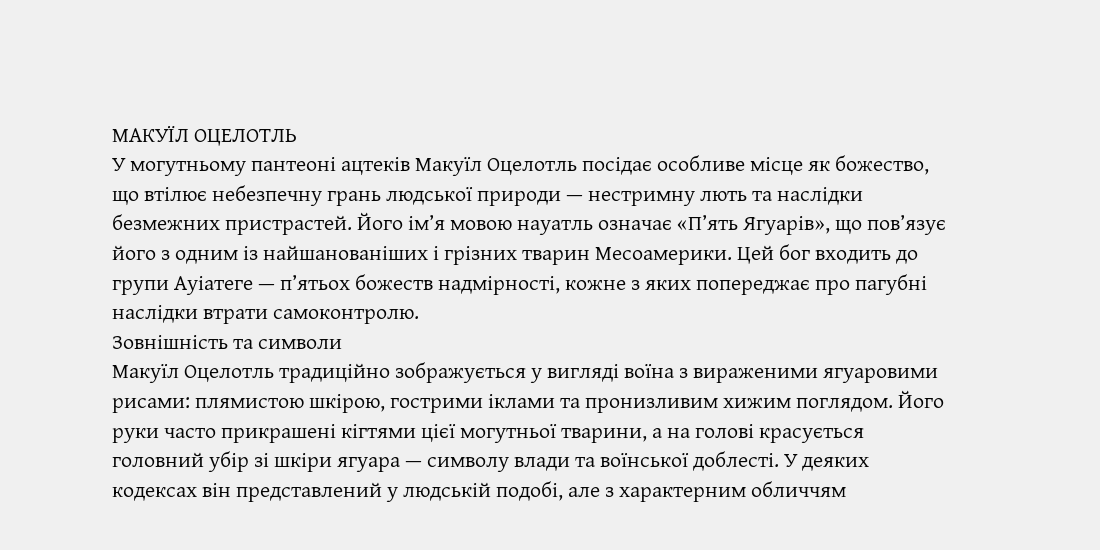МАКУЇЛ ОЦЕЛОТЛЬ
У могутньому пантеоні ацтеків Макуїл Оцелотль посідає особливе місце як божество, що втілює небезпечну грань людської природи — нестримну лють та наслідки безмежних пристрастей. Його ім’я мовою науатль означає «П’ять Ягуарів», що пов’язує його з одним із найшанованіших і грізних тварин Месоамерики. Цей бог входить до групи Ауіатеге — п’ятьох божеств надмірності, кожне з яких попереджає про пагубні наслідки втрати самоконтролю.
Зовнішність та символи
Макуїл Оцелотль традиційно зображується у вигляді воїна з вираженими ягуаровими рисами: плямистою шкірою, гострими іклами та пронизливим хижим поглядом. Його руки часто прикрашені кігтями цієї могутньої тварини, а на голові красується головний убір зі шкіри ягуара — символу влади та воїнської доблесті. У деяких кодексах він представлений у людській подобі, але з характерним обличчям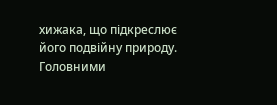хижака, що підкреслює його подвійну природу.
Головними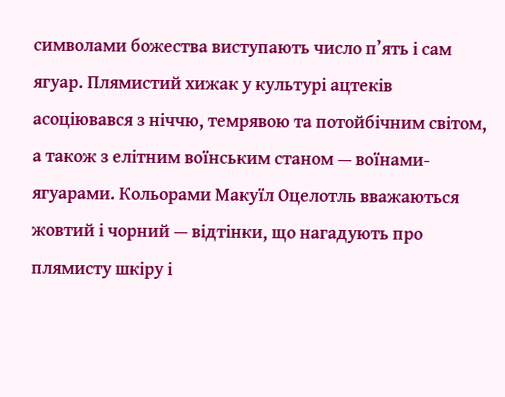символами божества виступають число п’ять і сам ягуар. Плямистий хижак у культурі ацтеків асоціювався з ніччю, темрявою та потойбічним світом, а також з елітним воїнським станом — воїнами-ягуарами. Кольорами Макуїл Оцелотль вважаються жовтий і чорний — відтінки, що нагадують про плямисту шкіру і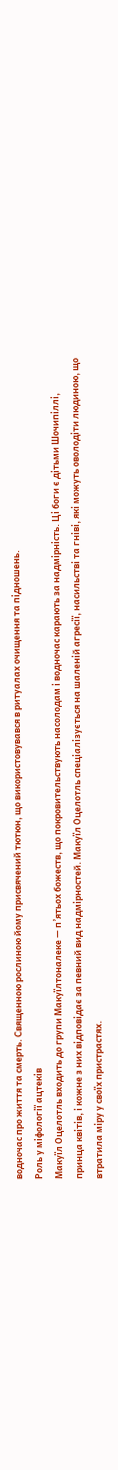водночас про життя та смерть. Священною рослиною йому присвячений тютюн, що використовувався в ритуалах очищення та підношень.
Роль у міфології ацтеків
Макуїл Оцелотль входить до групи Макуїлтоналеке — п’ятьох божеств, що покровительствують насолодам і водночас карають за надмірність. Ці боги є дітьми Шочипіллі, принца квітів, і кожне з них відповідає за певний вид надмірностей. Макуїл Оцелотль спеціалізується на шаленій агресії, насильстві та гніві, які можуть оволодіти людиною, що втратила міру у своїх пристрастях.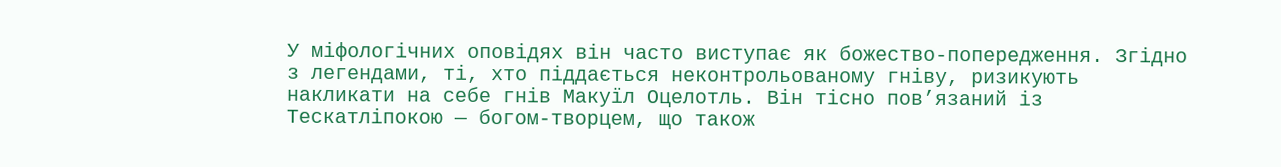У міфологічних оповідях він часто виступає як божество-попередження. Згідно з легендами, ті, хто піддається неконтрольованому гніву, ризикують накликати на себе гнів Макуїл Оцелотль. Він тісно пов’язаний із Тескатліпокою — богом-творцем, що також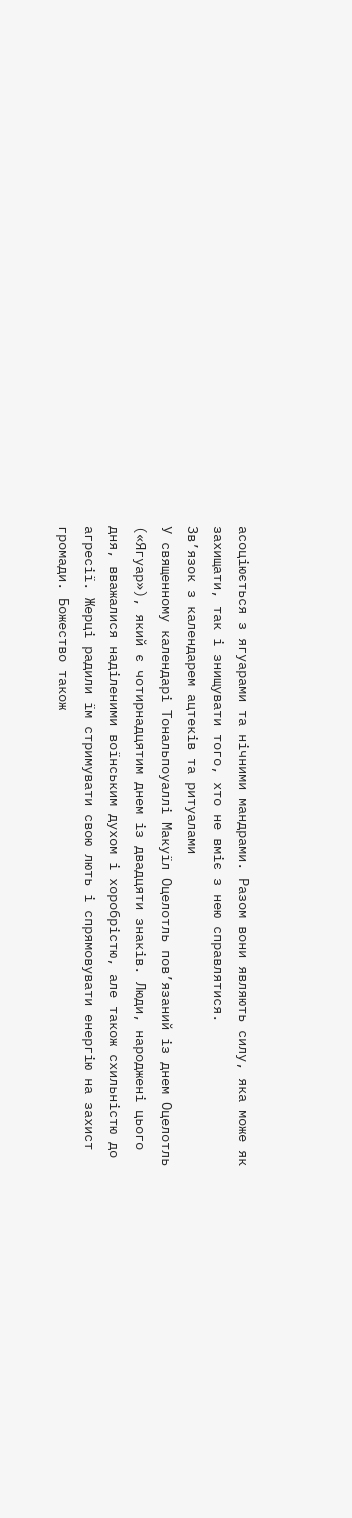асоціюється з ягуарами та нічними мандрами. Разом вони являють силу, яка може як захищати, так і знищувати того, хто не вміє з нею справлятися.
Зв’язок з календарем ацтеків та ритуалами
У священному календарі Тональпоуаллі Макуїл Оцелотль пов’язаний із днем Оцелотль («Ягуар»), який є чотирнадцятим днем із двадцяти знаків. Люди, народжені цього дня, вважалися наділеними воїнським духом і хоробрістю, але також схильністю до агресії. Жерці радили їм стримувати свою лють і спрямовувати енергію на захист громади. Божество також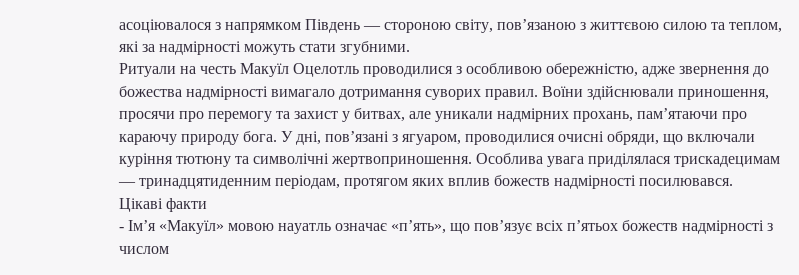асоціювалося з напрямком Південь — стороною світу, пов’язаною з життєвою силою та теплом, які за надмірності можуть стати згубними.
Ритуали на честь Макуїл Оцелотль проводилися з особливою обережністю, адже звернення до божества надмірності вимагало дотримання суворих правил. Воїни здійснювали приношення, просячи про перемогу та захист у битвах, але уникали надмірних прохань, пам’ятаючи про караючу природу бога. У дні, пов’язані з ягуаром, проводилися очисні обряди, що включали куріння тютюну та символічні жертвоприношення. Особлива увага приділялася трискадецимам — тринадцятиденним періодам, протягом яких вплив божеств надмірності посилювався.
Цікаві факти
- Ім’я «Макуїл» мовою науатль означає «п’ять», що пов’язує всіх п’ятьох божеств надмірності з числом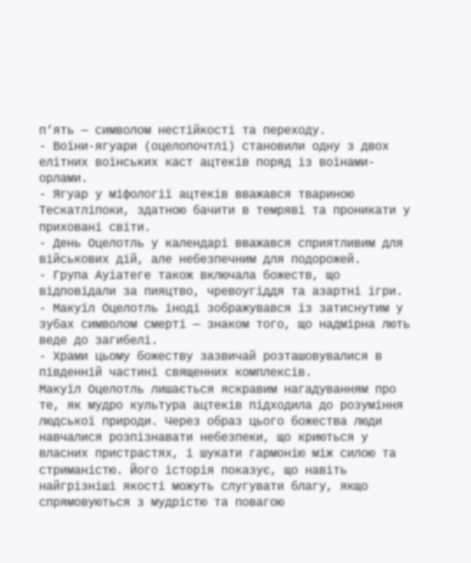п’ять — символом нестійкості та переходу.
- Воїни-ягуари (оцелопочтлі) становили одну з двох елітних воїнських каст ацтеків поряд із воїнами-орлами.
- Ягуар у міфології ацтеків вважався твариною Тескатліпоки, здатною бачити в темряві та проникати у приховані світи.
- День Оцелотль у календарі вважався сприятливим для військових дій, але небезпечним для подорожей.
- Група Ауіатеге також включала божеств, що відповідали за пияцтво, чревоугіддя та азартні ігри.
- Макуїл Оцелотль іноді зображувався із затиснутим у зубах символом смерті — знаком того, що надмірна лють веде до загибелі.
- Храми цьому божеству зазвичай розташовувалися в південній частині священних комплексів.
Макуїл Оцелотль лишається яскравим нагадуванням про те, як мудро культура ацтеків підходила до розуміння людської природи. Через образ цього божества люди навчалися розпізнавати небезпеки, що криються у власних пристрастях, і шукати гармонію між силою та стриманістю. Його історія показує, що навіть найгрізніші якості можуть слугувати благу, якщо спрямовуються з мудрістю та повагою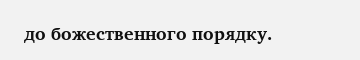до божественного порядку.